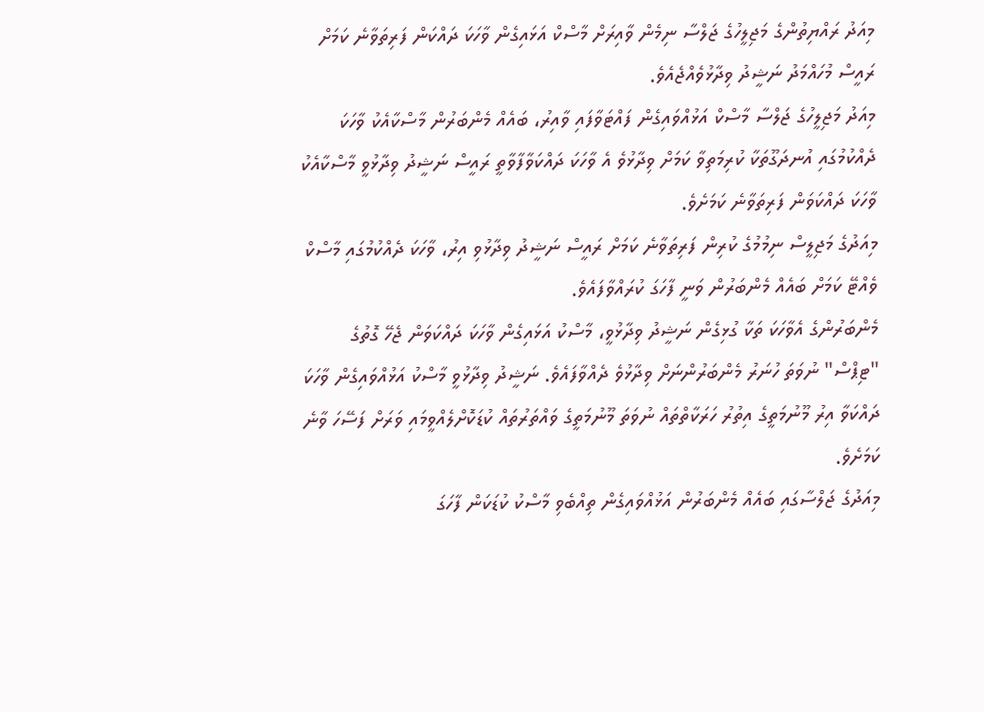މިއަދު ރައްޔިތުންގެ މަޖިލީހުގެ ޖަލްސާ ނިމެން ވާއިރަށް މާސްކް އަޅައިގެން ވާހަކަ ދައްކަން ފަރިތަވާނެ ކަމަށް ރައީސް މުހައްމަދު ނަޝީދު ވިދާޅުވެއްޖެއެވެ.
މިއަދު މަޖިލީހުގެ ޖަލްސާ މާސްކް އަޅުއްވައިގެން ފައްޓަވާފައި ވާއިރު، ބައެއް މެންބަރުން މާސްކާއެކު ވާހަކަ ދެއްކުމުގައި އުނދަގޫތަކާ ކުރިމަތިވާ ކަމަށް ވިދާޅުވެ އެ ވާހަކަ ދައްކަވާފާވާތީ ރައީސް ނަޝީދު ވިދާޅުވީ މާސްކާއެކު ވާހަކަ ދައްކަވަން ފަރިތަވާނެ ކަމަށެވެ.
މިއަދުގެ މަޖިލީސް ނިމުމުގެ ކުރިން ފަރިތަވާނެ ކަމަށް ރައީސް ނަޝީދު ވިދާޅުވި އިރު، ވާހަކަ ދެއްކުމުގައި މާސްކް ވެއްޓޭ ކަމަށް ބައެއް މެންބަރުން ވަނީ ފާހަގަ ކުރައްވާފައެވެ.
މެންބަރުންގެ އެވާހަކަ ތަކާ ގުޅިގެން ނަޝީދު ވިދާޅުވީ، މާސްކު އަޅައިގެން ވާހަކަ ދައްކަވަން ޖެހޭ ގޮތުގެ "ޓިޕްސް" ނުވަތަ ހުނަރު މެންބަރުންނަށް ވިދާޅުވެ ދެއްވާފައެވެ. ނަޝީދު ވިދާޅުވީ މާސްކު އަޅުއްވައިގެން ވާހަކަ ދައްކަވާ އިރު މޫނުމަތީގެ އިތުރު ހަރަކާތްތައް ނުވަތަ މޫނުމަތީގެ ވައްތަރުތައް ކުޑަކޮށްލެއްވީމައި ވަރަށް ފަސޭހަ ވާނެ ކަމަށެވެ.
މިއަދުގެ ޖަލްސާގައި ބައެއް މެންބަރުން އަޅުއްވައިގެން ތިއްބެވި މާސްކު ކުޑަކަން ފާހަގަ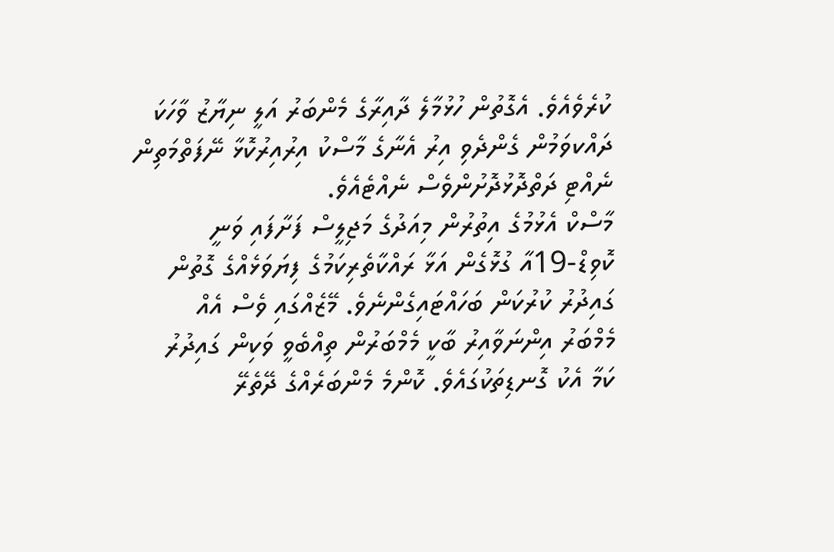ކުރެވެއެވެ. އެގޮތުން ހުޅުމާލެ ދާއިރާގެ މެންބަރު އަލީ ނިޔާޒު ވާހަކަ ދައްކވަމުން ގެންދެވި އިރު އެނާގެ މާސްކު އިރުއިރުކޮޅާ ނޭފަތްމަތިން ނެއްޓި ދަތްދޮޅުދޮށުންވެސް ނެއްޓެއެވެ.
މާސްކް އެޅުމުގެ އިތުރުން މިއަދުގެ މަޖިލީސް ފަށާފައި ވަނީ ކޮވިޑް-19އާ ގުޅޮގެން އަޅާ ރައްކާތެރިކަމުގެ ފިޔަވަޅެއްގެ ގޮތުން ގައިދުރު ކުރުކަން ބަހައްޓައިގެންނެވެ. މޭޒެއްގައި ވެސް އެއް މެމްބަރު އިންނަވާއިރު ބާކީ މެމްބަރުން ތިއްބެވީ ވަކިން ގައިދުރު ކަމާ އެކު ގޮނޑިތަކުގައެވެ. ކޮންމެ މެންބަރެއްގެ ދޭތެރޭ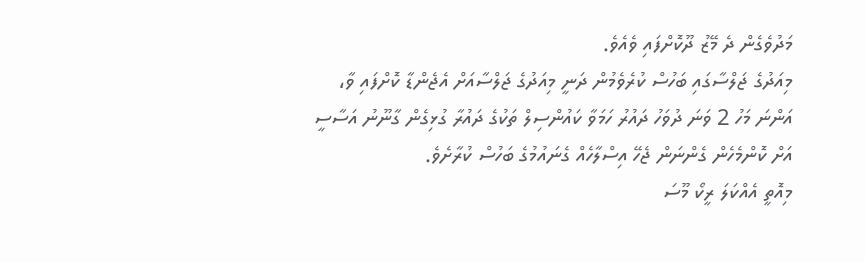މަދުވެގެން ދެ މޭޒު ދޫކޮށްފައި ވެއެވެ.
މިއަދުގެ ޖަލްސާގައި ބަހުސް ކުރެވެމުން ދަނީ މިއަދުގެ ޖަލްސާއަށް އެޖެންޑާ ކޮށްފައި ވާ، އަންނަ މަހު 2 ވަނަ ދުވަހު ދައުރު ހަމަވާ ކައުންސިލް ތަކުގެ ދައުރާ ގުޅިގެން ގާނޫނު އަސާސީ އަށް ކޮންމެހެން ގެންނަން ޖެހޭ އިސްލާހެއް ގެނައުމުގެ ބަހުސް ކުރާށެވެ.
މިއޮތީ އެއްކަލަ ރީކޯ މޫސަ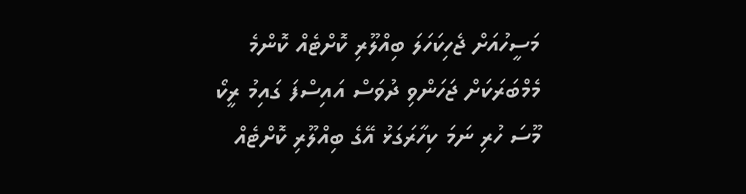މަސީހުއަށް ޖެހިކަހަލަ ބިއްލޫރި ކޮށްޓެއް ކޮންމެ މެމްބަރަކަށް ޖަހަންވި ދުވަސް އައިސްފަ ގައިމު ރީކޯ މޫސަ ހުރި ނަމަ ކިހާރަގަޅު އޭގެ ބިއްލޫރި ކޮށްޓެއް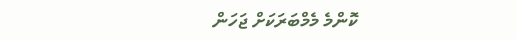ކޮންމެ މެމްބަރަކަށް ޖަހަން